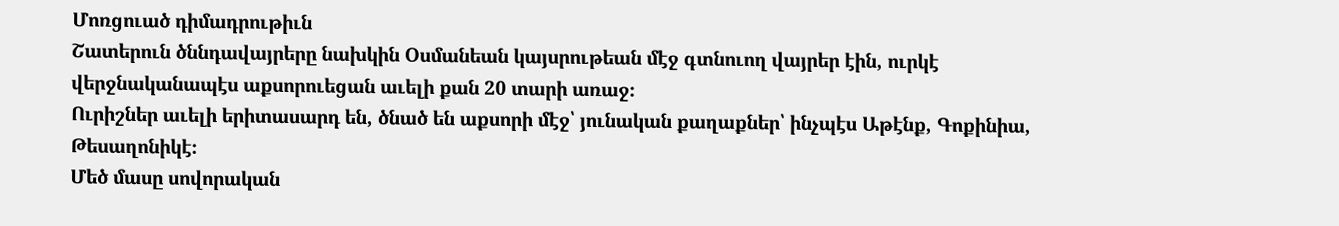Մոռցուած դիմադրութիւն
Շատերուն ծննդավայրերը նախկին Օսմանեան կայսրութեան մէջ գտնուող վայրեր էին, ուրկէ վերջնականապէս աքսորուեցան աւելի քան 20 տարի առաջ։
Ուրիշներ աւելի երիտասարդ են, ծնած են աքսորի մէջ՝ յունական քաղաքներ՝ ինչպէս Աթէնք, Գոքինիա, Թեսաղոնիկէ։
Մեծ մասը սովորական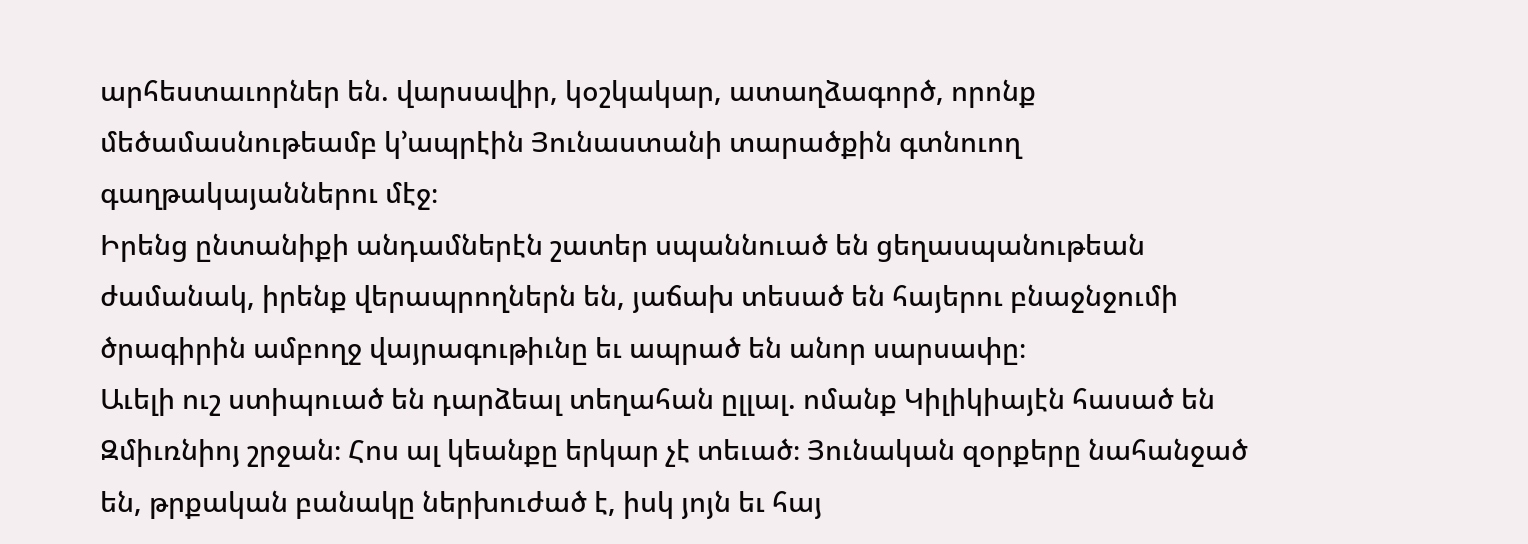արհեստաւորներ են. վարսավիր, կօշկակար, ատաղձագործ, որոնք մեծամասնութեամբ կ՚ապրէին Յունաստանի տարածքին գտնուող գաղթակայաններու մէջ։
Իրենց ընտանիքի անդամներէն շատեր սպաննուած են ցեղասպանութեան ժամանակ, իրենք վերապրողներն են, յաճախ տեսած են հայերու բնաջնջումի ծրագիրին ամբողջ վայրագութիւնը եւ ապրած են անոր սարսափը։
Աւելի ուշ ստիպուած են դարձեալ տեղահան ըլլալ. ոմանք Կիլիկիայէն հասած են Զմիւռնիոյ շրջան։ Հոս ալ կեանքը երկար չէ տեւած։ Յունական զօրքերը նահանջած են, թրքական բանակը ներխուժած է, իսկ յոյն եւ հայ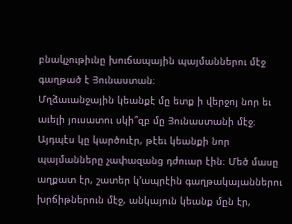բնակչութիւնը խուճապային պայմաններու մէջ գաղթած է Յունաստան։
Մղձաւանջային կեանքէ մը ետք ի վերջոյ նոր եւ աւելի յուսատու սկի՞զբ մը Յունաստանի մէջ։ Այդպէս կը կարծուէր, թէեւ կեանքի նոր պայմանները չափազանց դժուար էին։ Մեծ մասը աղքատ էր, շատեր կ՚ապրէին գաղթակայաններու խրճիթներուն մէջ, անկայուն կեանք մըն էր,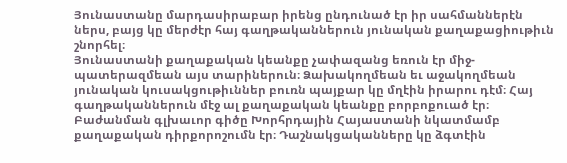Յունաստանը մարդասիրաբար իրենց ընդունած էր իր սահմաններէն ներս, բայց կը մերժէր հայ գաղթականներուն յունական քաղաքացիութիւն շնորհել։
Յունաստանի քաղաքական կեանքը չափազանց եռուն էր միջ-պատերազմեան այս տարիներուն։ Ձախակողմեան եւ աջակողմեան յունական կուսակցութիւններ բուռն պայքար կը մղէին իրարու դէմ։ Հայ գաղթականներուն մէջ ալ քաղաքական կեանքը բորբոքուած էր։ Բաժանման գլխաւոր գիծը Խորհրդային Հայաստանի նկատմամբ քաղաքական դիրքորոշումն էր։ Դաշնակցականները կը ձգտէին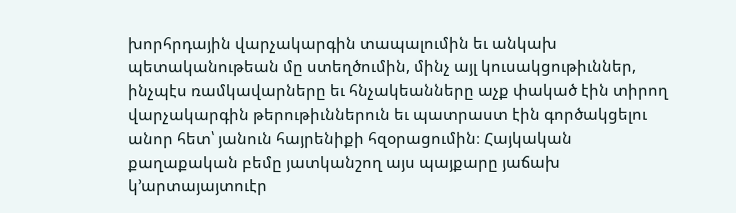խորհրդային վարչակարգին տապալումին եւ անկախ պետականութեան մը ստեղծումին, մինչ այլ կուսակցութիւններ, ինչպէս ռամկավարները եւ հնչակեանները աչք փակած էին տիրող վարչակարգին թերութիւններուն եւ պատրաստ էին գործակցելու անոր հետ՝ յանուն հայրենիքի հզօրացումին։ Հայկական քաղաքական բեմը յատկանշող այս պայքարը յաճախ կ՚արտայայտուէր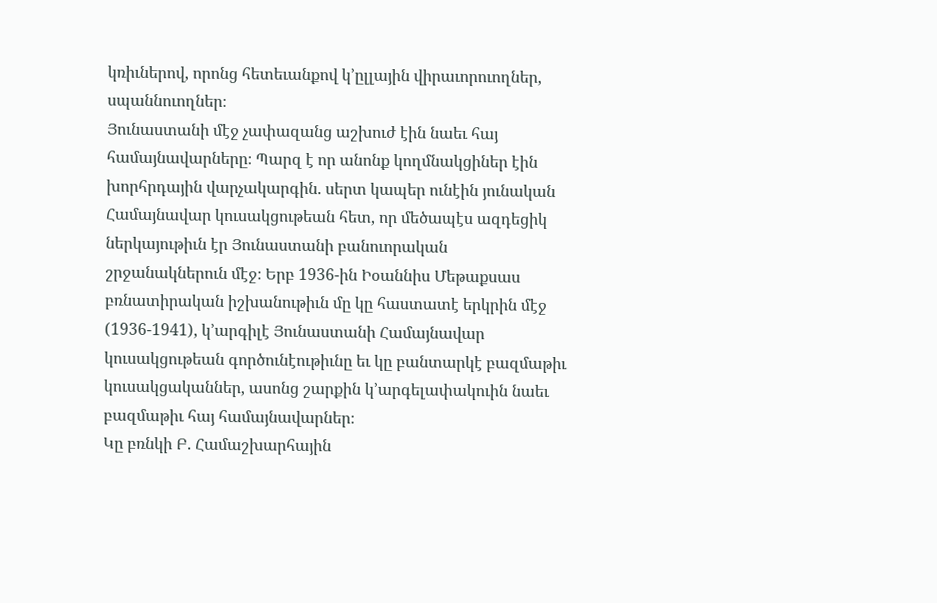կռիւներով, որոնց հետեւանքով կ՚ըլլային վիրաւորուողներ, սպաննուողներ։
Յունաստանի մէջ չափազանց աշխուժ էին նաեւ հայ համայնավարները։ Պարզ է որ անոնք կողմնակցիներ էին խորհրդային վարչակարգին. սերտ կապեր ունէին յունական Համայնավար կուսակցութեան հետ, որ մեծապէս ազդեցիկ ներկայութիւն էր Յունաստանի բանուորական շրջանակներուն մէջ։ Երբ 1936-ին Իօաննիս Մեթաքսաս բռնատիրական իշխանութիւն մը կը հաստատէ երկրին մէջ (1936-1941), կ՚արգիլէ Յունաստանի Համայնավար կուսակցութեան գործունէութիւնը եւ կը բանտարկէ բազմաթիւ կուսակցականներ, ասոնց շարքին կ՚արգելափակուին նաեւ բազմաթիւ հայ համայնավարներ։
Կը բռնկի Բ. Համաշխարհային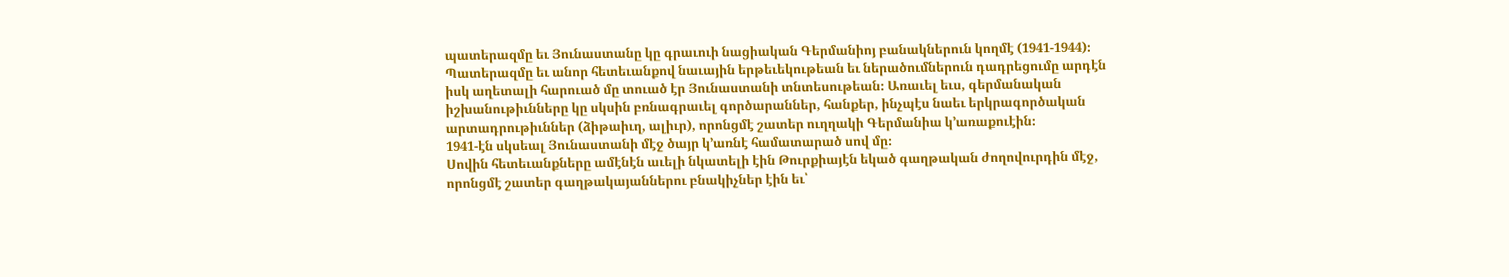պատերազմը եւ Յունաստանը կը գրաւուի նացիական Գերմանիոյ բանակներուն կողմէ (1941-1944)։
Պատերազմը եւ անոր հետեւանքով նաւային երթեւեկութեան եւ ներածումներուն դադրեցումը արդէն իսկ աղետալի հարուած մը տուած էր Յունաստանի տնտեսութեան։ Առաւել եւս, գերմանական իշխանութիւնները կը սկսին բռնագրաւել գործարաններ, հանքեր, ինչպէս նաեւ երկրագործական արտադրութիւններ (ձիթաիւղ, ալիւր), որոնցմէ շատեր ուղղակի Գերմանիա կ՚առաքուէին։
1941-էն սկսեալ Յունաստանի մէջ ծայր կ՚առնէ համատարած սով մը։
Սովին հետեւանքները ամէնէն աւելի նկատելի էին Թուրքիայէն եկած գաղթական ժողովուրդին մէջ, որոնցմէ շատեր գաղթակայաններու բնակիչներ էին եւ՝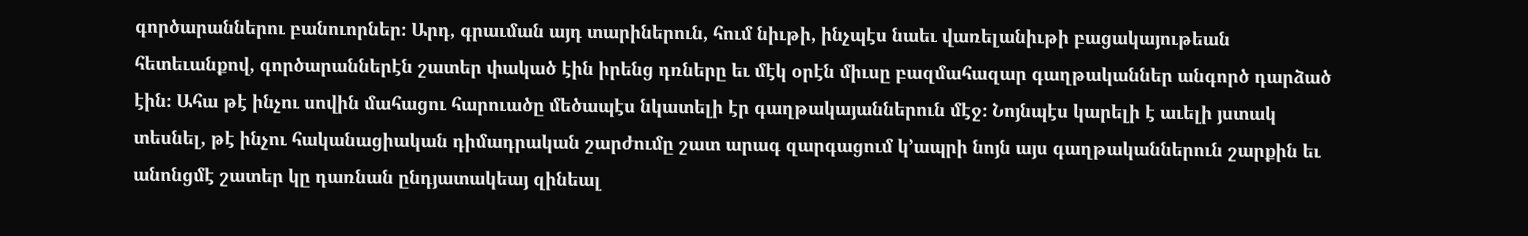գործարաններու բանուորներ։ Արդ, գրաւման այդ տարիներուն, հում նիւթի, ինչպէս նաեւ վառելանիւթի բացակայութեան հետեւանքով, գործարաններէն շատեր փակած էին իրենց դռները եւ մէկ օրէն միւսը բազմահազար գաղթականներ անգործ դարձած էին։ Ահա թէ ինչու սովին մահացու հարուածը մեծապէս նկատելի էր գաղթակայաններուն մէջ։ Նոյնպէս կարելի է աւելի յստակ տեսնել, թէ ինչու հականացիական դիմադրական շարժումը շատ արագ զարգացում կ՚ապրի նոյն այս գաղթականներուն շարքին եւ անոնցմէ շատեր կը դառնան ընդյատակեայ զինեալ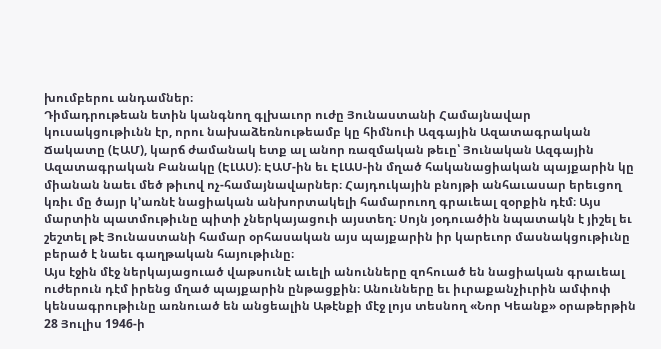խումբերու անդամներ։
Դիմադրութեան ետին կանգնող գլխաւոր ուժը Յունաստանի Համայնավար կուսակցութիւնն էր, որու նախաձեռնութեամբ կը հիմնուի Ազգային Ազատագրական Ճակատը (ԷԱՄ), կարճ ժամանակ ետք ալ անոր ռազմական թեւը՝ Յունական Ազգային Ազատագրական Բանակը (ԷԼԱՍ)։ ԷԱՄ-ին եւ ԷԼԱՍ-ին մղած հականացիական պայքարին կը միանան նաեւ մեծ թիւով ոչ-համայնավարներ։ Հայդուկային բնոյթի անհաւասար երեւցող կռիւ մը ծայր կ՚առնէ նացիական անխորտակելի համարուող գրաւեալ զօրքին դէմ։ Այս մարտին պատմութիւնը պիտի չներկայացուի այստեղ։ Սոյն յօդուածին նպատակն է յիշել եւ շեշտել թէ Յունաստանի համար օրհասական այս պայքարին իր կարեւոր մասնակցութիւնը բերած է նաեւ գաղթական հայութիւնը։
Այս էջին մէջ ներկայացուած վաթսունէ աւելի անունները զոհուած են նացիական գրաւեալ ուժերուն դէմ իրենց մղած պայքարին ընթացքին։ Անունները եւ իւրաքանչիւրին ամփոփ կենսագրութիւնը առնուած են անցեալին Աթէնքի մէջ լոյս տեսնող «Նոր Կեանք» օրաթերթին 28 Յուլիս 1946-ի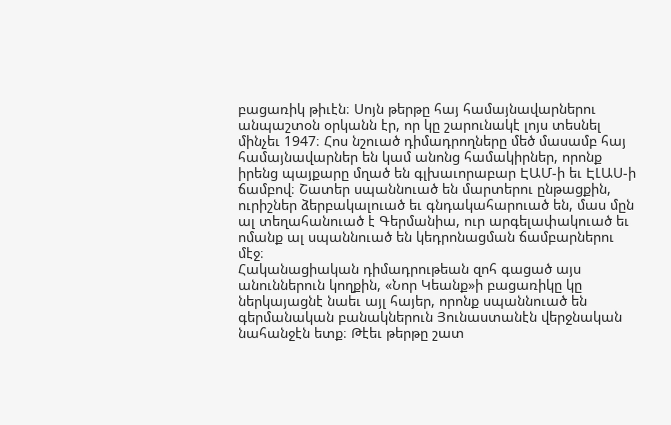բացառիկ թիւէն։ Սոյն թերթը հայ համայնավարներու անպաշտօն օրկանն էր, որ կը շարունակէ լոյս տեսնել մինչեւ 1947։ Հոս նշուած դիմադրողները մեծ մասամբ հայ համայնավարներ են կամ անոնց համակիրներ, որոնք իրենց պայքարը մղած են գլխաւորաբար ԷԱՄ-ի եւ ԷԼԱՍ-ի ճամբով։ Շատեր սպաննուած են մարտերու ընթացքին, ուրիշներ ձերբակալուած եւ գնդակահարուած են, մաս մըն ալ տեղահանուած է Գերմանիա, ուր արգելափակուած եւ ոմանք ալ սպաննուած են կեդրոնացման ճամբարներու մէջ։
Հականացիական դիմադրութեան զոհ գացած այս անուններուն կողքին, «Նոր Կեանք»ի բացառիկը կը ներկայացնէ նաեւ այլ հայեր, որոնք սպաննուած են գերմանական բանակներուն Յունաստանէն վերջնական նահանջէն ետք։ Թէեւ թերթը շատ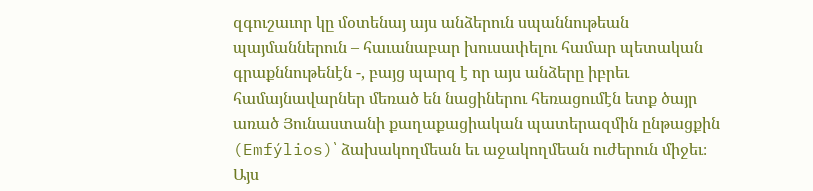զգուշաւոր կը մօտենայ այս անձերուն սպաննութեան պայմաններուն – հաւանաբար խուսափելու համար պետական գրաքննութենէն -, բայց պարզ է որ այս անձերը իբրեւ համայնավարներ մեռած են նացիներու հեռացումէն ետք ծայր առած Յունաստանի քաղաքացիական պատերազմին ընթացքին (Emfýlios)՝ ձախակողմեան եւ աջակողմեան ուժերուն միջեւ։ Այս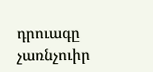դրուագը չառնչուիր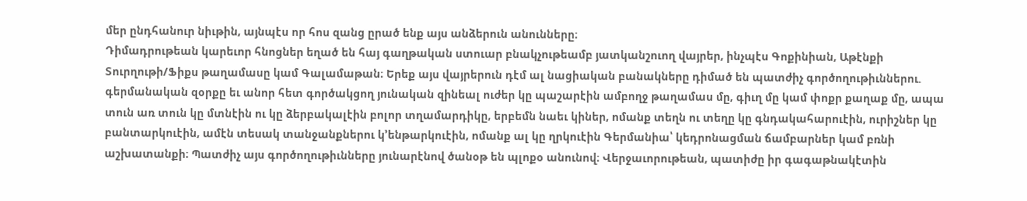մեր ընդհանուր նիւթին, այնպէս որ հոս զանց ըրած ենք այս անձերուն անունները։
Դիմադրութեան կարեւոր հնոցներ եղած են հայ գաղթական ստուար բնակչութեամբ յատկանշուող վայրեր, ինչպէս Գոքինիան, Աթէնքի Տուրղութի/Ֆիքս թաղամասը կամ Գալամաթան։ Երեք այս վայրերուն դէմ ալ նացիական բանակները դիմած են պատժիչ գործողութիւններու. գերմանական զօրքը եւ անոր հետ գործակցող յունական զինեալ ուժեր կը պաշարէին ամբողջ թաղամաս մը, գիւղ մը կամ փոքր քաղաք մը, ապա տուն առ տուն կը մտնէին ու կը ձերբակալէին բոլոր տղամարդիկը, երբեմն նաեւ կիներ, ոմանք տեղն ու տեղը կը գնդակահարուէին, ուրիշներ կը բանտարկուէին, ամէն տեսակ տանջանքներու կ՚ենթարկուէին, ոմանք ալ կը ղրկուէին Գերմանիա՝ կեդրոնացման ճամբարներ կամ բռնի աշխատանքի։ Պատժիչ այս գործողութիւնները յունարէնով ծանօթ են պլոքօ անունով։ Վերջաւորութեան, պատիժը իր գագաթնակէտին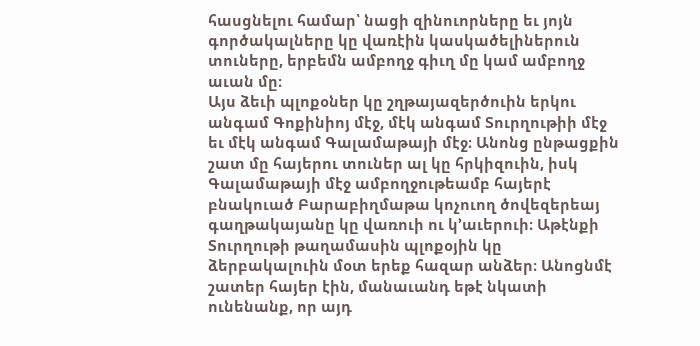հասցնելու համար՝ նացի զինուորները եւ յոյն գործակալները կը վառէին կասկածելիներուն տուները, երբեմն ամբողջ գիւղ մը կամ ամբողջ աւան մը։
Այս ձեւի պլոքօներ կը շղթայազերծուին երկու անգամ Գոքինիոյ մէջ, մէկ անգամ Տուրղութիի մէջ եւ մէկ անգամ Գալամաթայի մէջ։ Անոնց ընթացքին շատ մը հայերու տուներ ալ կը հրկիզուին, իսկ Գալամաթայի մէջ ամբողջութեամբ հայերէ բնակուած Բարաբիղմաթա կոչուող ծովեզերեայ գաղթակայանը կը վառուի ու կ՚աւերուի։ Աթէնքի Տուրղութի թաղամասին պլոքօյին կը ձերբակալուին մօտ երեք հազար անձեր։ Անոցնմէ շատեր հայեր էին, մանաւանդ եթէ նկատի ունենանք, որ այդ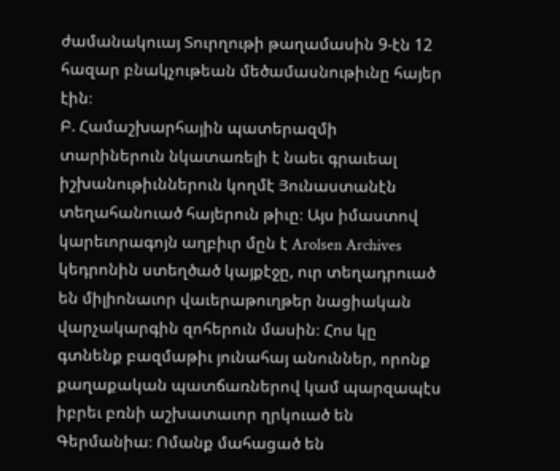ժամանակուայ Տուրղութի թաղամասին 9-էն 12 հազար բնակչութեան մեծամասնութիւնը հայեր էին։
Բ. Համաշխարհային պատերազմի տարիներուն նկատառելի է նաեւ գրաւեալ իշխանութիւններուն կողմէ Յունաստանէն տեղահանուած հայերուն թիւը։ Այս իմաստով կարեւորագոյն աղբիւր մըն է Arolsen Archives կեդրոնին ստեղծած կայքէջը, ուր տեղադրուած են միլիոնաւոր վաւերաթուղթեր նացիական վարչակարգին զոհերուն մասին։ Հոս կը գտնենք բազմաթիւ յունահայ անուններ, որոնք քաղաքական պատճառներով կամ պարզապէս իբրեւ բռնի աշխատաւոր ղրկուած են Գերմանիա։ Ոմանք մահացած են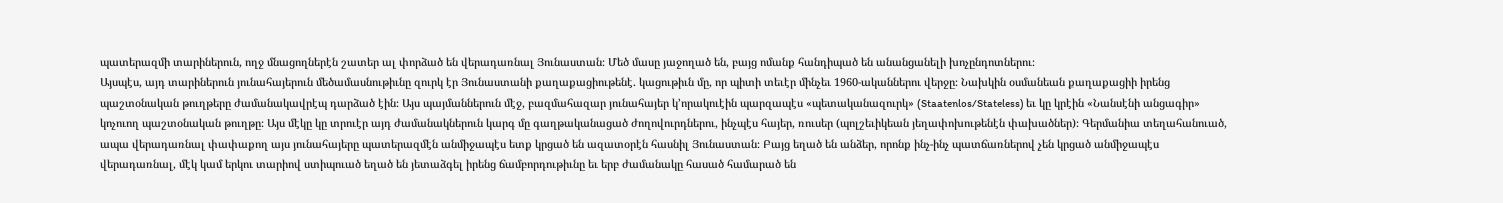պատերազմի տարիներուն, ողջ մնացողներէն շատեր ալ փորձած են վերադառնալ Յունաստան։ Մեծ մասը յաջողած են, բայց ոմանք հանդիպած են անանցանելի խոչընդոտներու։
Այսպէս, այդ տարիներուն յունահայերուն մեծամասնութիւնը զուրկ էր Յունաստանի քաղաքացիութենէ. կացութիւն մը, որ պիտի տեւէր մինչեւ 1960-ականներու վերջը։ Նախկին օսմանեան քաղաքացիի իրենց պաշտօնական թուղթերը ժամանակավրէպ դարձած էին։ Այս պայմաններուն մէջ, բազմահազար յունահայեր կ՚որակուէին պարզապէս «պետականազուրկ» (Staatenlos/Stateless) եւ կը կրէին «Նանսէնի անցագիր» կոչուող պաշտօնական թուղթը։ Այս մէկը կը տրուէր այդ ժամանակներուն կարգ մը գաղթականացած ժողովուրդներու, ինչպէս հայեր, ռուսեր (պոլշեւիկեան յեղափոխութենէն փախածներ)։ Գերմանիա տեղահանուած, ապա վերադառնալ փափաքող այս յունահայերը պատերազմէն անմիջապէս ետք կրցած են ազատօրէն հասնիլ Յունաստան։ Բայց եղած են անձեր, որոնք ինչ-ինչ պատճառներով չեն կրցած անմիջապէս վերադառնալ, մէկ կամ երկու տարիով ստիպուած եղած են յետաձգել իրենց ճամբորդութիւնը եւ երբ ժամանակը հասած համարած են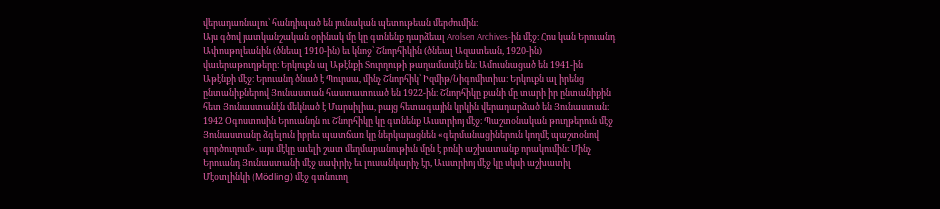վերադառնալու՝ հանդիպած են յունական պետութեան մերժումին։
Այս գծով յատկանշական օրինակ մը կը գտնենք դարձեալ Arolsen Archives-ին մէջ։ Հոս կան Երուանդ Ափոսթոլեանին (ծնեալ 1910-ին) եւ կնոջ՝ Շնորհիկին (ծնեալ Ազատեան, 1920-ին) վաւերաթուղթերը։ Երկուքն ալ Աթէնքի Տուրղութի թաղամասէն են։ Ամուսնացած են 1941-ին Աթէնքի մէջ։ Երուանդ ծնած է Պուրսա, մինչ Շնորհիկ՝ Իզմիթ/Նիգոմիտիա։ Երկուքն ալ իրենց ընտանիքներով Յունաստան հաստատուած են 1922-ին։ Շնորհիկը քանի մը տարի իր ընտանիքին հետ Յունաստանէն մեկնած է Մարսիլիա, բայց հետագային կրկին վերադարձած են Յունաստան։ 1942 Օգոստոսին Երուանդն ու Շնորհիկը կը գտնենք Աւստրիոյ մէջ։ Պաշտօնական թուղթերուն մէջ Յունաստանը ձգելուն իբրեւ պատճառ կը ներկայացնեն «գերմանացիներուն կողմէ պաշտօնով գործուղում». այս մէկը աւելի շատ մեղմաբանութիւն մըն է բռնի աշխատանք որակումին։ Մինչ Երուանդ Յունաստանի մէջ սափրիչ եւ լուսանկարիչ էր, Աւստրիոյ մէջ կը սկսի աշխատիլ Մէօտլինկի (Mödling) մէջ գտնուող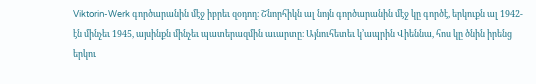Viktorin-Werk գործարանին մէջ իբրեւ զօդող։ Շնորհիկն ալ նոյն գործարանին մէջ կը գործէ, երկուքն ալ 1942-էն մինչեւ 1945, այսինքն մինչեւ պատերազմին աւարտը։ Այնուհետեւ կ՚ապրին Վիեննա, հոս կը ծնին իրենց երկու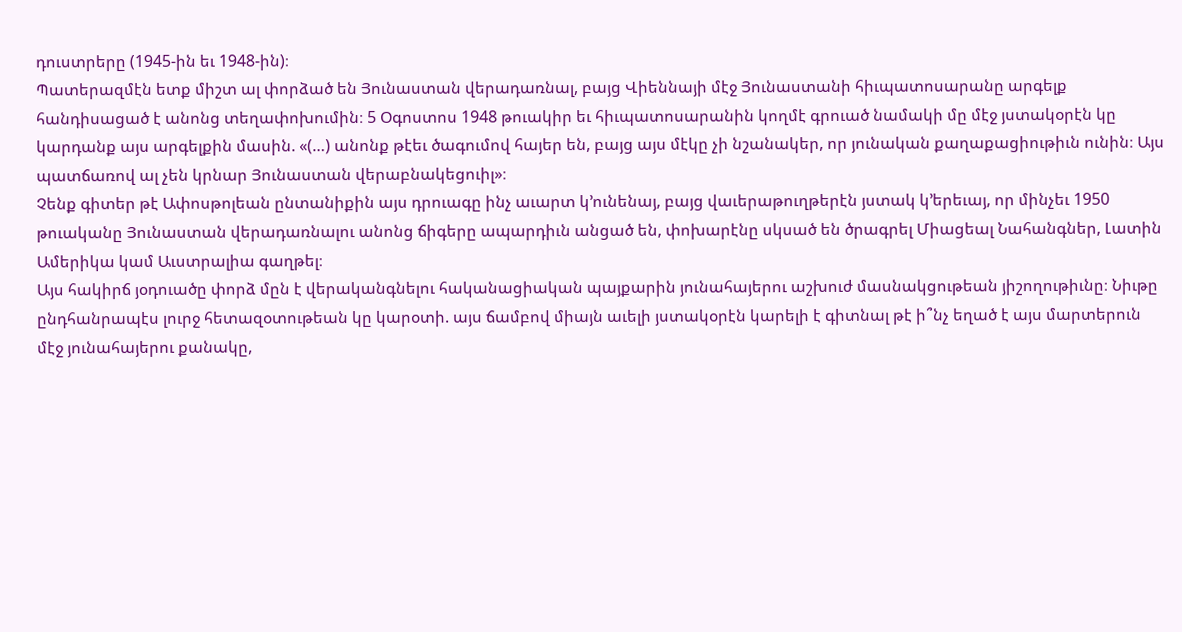դուստրերը (1945-ին եւ 1948-ին)։
Պատերազմէն ետք միշտ ալ փորձած են Յունաստան վերադառնալ, բայց Վիեննայի մէջ Յունաստանի հիւպատոսարանը արգելք հանդիսացած է անոնց տեղափոխումին։ 5 Օգոստոս 1948 թուակիր եւ հիւպատոսարանին կողմէ գրուած նամակի մը մէջ յստակօրէն կը կարդանք այս արգելքին մասին. «(…) անոնք թէեւ ծագումով հայեր են, բայց այս մէկը չի նշանակեր, որ յունական քաղաքացիութիւն ունին։ Այս պատճառով ալ չեն կրնար Յունաստան վերաբնակեցուիլ»։
Չենք գիտեր թէ Ափոսթոլեան ընտանիքին այս դրուագը ինչ աւարտ կ՚ունենայ, բայց վաւերաթուղթերէն յստակ կ՚երեւայ, որ մինչեւ 1950 թուականը Յունաստան վերադառնալու անոնց ճիգերը ապարդիւն անցած են, փոխարէնը սկսած են ծրագրել Միացեալ Նահանգներ, Լատին Ամերիկա կամ Աւստրալիա գաղթել։
Այս հակիրճ յօդուածը փորձ մըն է վերականգնելու հականացիական պայքարին յունահայերու աշխուժ մասնակցութեան յիշողութիւնը։ Նիւթը ընդհանրապէս լուրջ հետազօտութեան կը կարօտի. այս ճամբով միայն աւելի յստակօրէն կարելի է գիտնալ թէ ի՞նչ եղած է այս մարտերուն մէջ յունահայերու քանակը,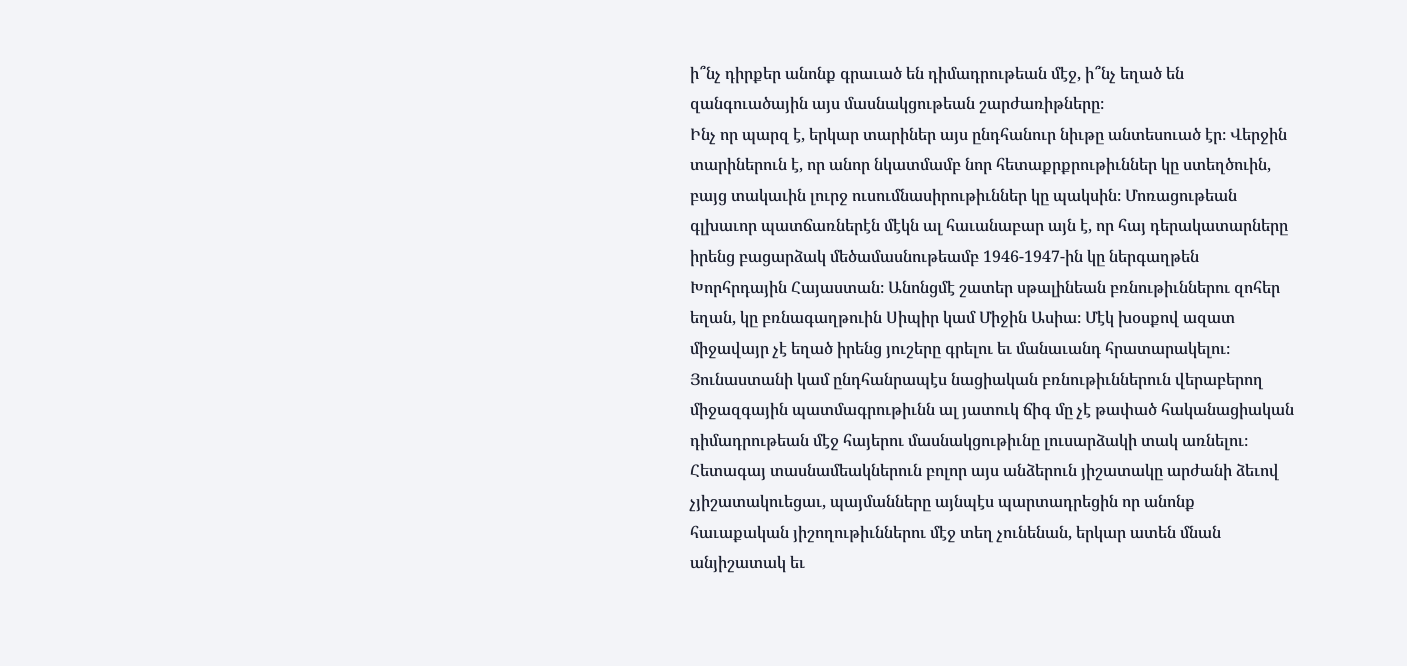ի՞նչ դիրքեր անոնք գրաւած են դիմադրութեան մէջ, ի՞նչ եղած են զանգուածային այս մասնակցութեան շարժառիթները։
Ինչ որ պարզ է, երկար տարիներ այս ընդհանուր նիւթը անտեսուած էր։ Վերջին տարիներուն է, որ անոր նկատմամբ նոր հետաքրքրութիւններ կը ստեղծուին, բայց տակաւին լուրջ ուսումնասիրութիւններ կը պակսին։ Մոռացութեան գլխաւոր պատճառներէն մէկն ալ հաւանաբար այն է, որ հայ դերակատարները իրենց բացարձակ մեծամասնութեամբ 1946-1947-ին կը ներգաղթեն Խորհրդային Հայաստան։ Անոնցմէ շատեր սթալինեան բռնութիւններու զոհեր եղան, կը բռնագաղթուին Սիպիր կամ Միջին Ասիա։ Մէկ խօսքով ազատ միջավայր չէ եղած իրենց յուշերը գրելու եւ մանաւանդ հրատարակելու։ Յունաստանի կամ ընդհանրապէս նացիական բռնութիւններուն վերաբերող միջազգային պատմագրութիւնն ալ յատուկ ճիգ մը չէ թափած հականացիական դիմադրութեան մէջ հայերու մասնակցութիւնը լուսարձակի տակ առնելու։
Հետագայ տասնամեակներուն բոլոր այս անձերուն յիշատակը արժանի ձեւով չյիշատակուեցաւ, պայմանները այնպէս պարտադրեցին որ անոնք հաւաքական յիշողութիւններու մէջ տեղ չունենան, երկար ատեն մնան անյիշատակ եւ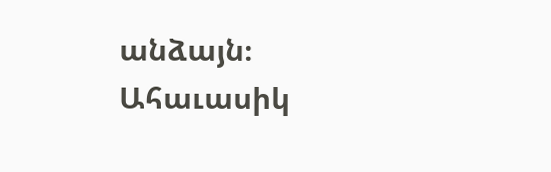անձայն։
Ահաւասիկ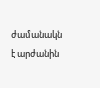ժամանակն է արժանին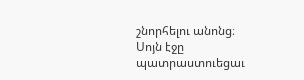շնորհելու անոնց։
Սոյն էջը պատրաստուեցաւ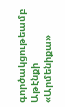գործակցութեամբ Աթէնքի «Արմենիքա»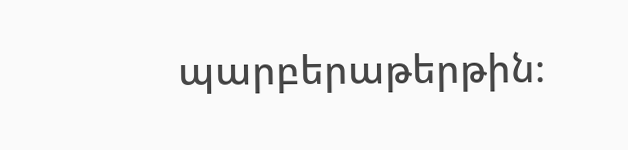պարբերաթերթին։